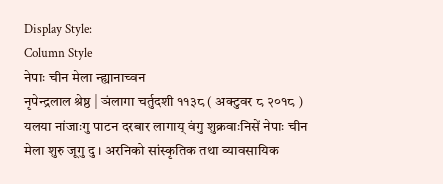Display Style:
Column Style
नेपाः चीन मेला न्ह्यानाच्वन
नृपेन्द्रलाल श्रेष्ठ | ञंलागा चर्तुदशी ११३८ ( अक्टुवर ८ २०१८ )
यलया नांजाःगु पाटन दरबार लागाय् वंगु शुक्रवाःनिसें नेपाः चीन मेला शुरु जूगु दु । अरनिको सांस्कृतिक तथा व्यावसायिक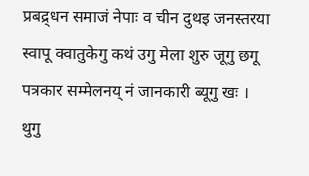प्रबद्र्धन समाजं नेपाः व चीन दुथइ जनस्तरया स्वापू क्वातुकेगु कथं उगु मेला शुरु जूगु छगू पत्रकार सम्मेलनय् नं जानकारी ब्यूगु खः ।
थुगु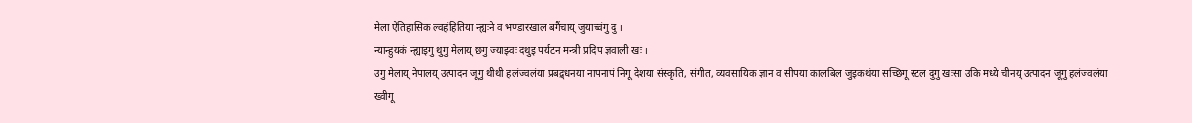मेला ऐतिहासिक ल्वहंहितिया न्ह्यःने व भण्डारखाल बगैंचाय् जुयाच्वंगु दु ।
न्यान्हुयकं न्ह्याइगु थुगु मेलाय् छगु ज्याझ्वः दथुइ पर्यटन मन्त्री प्रदिप ज्ञवाली खः ।
उगु मेलाय् नेपालय् उत्पादन जूगु थीथी हलंज्वलंया प्रबद्र्धनया नापनापं निगू देशया संस्कृति, संगीत, व्यवसायिक ज्ञान व सीपया कालबिल जुइकथंया सच्छिगू स्टल दुगु खःसा उकि मध्ये चीनय् उत्पादन जूगु हलंज्वलंया ख्वीगू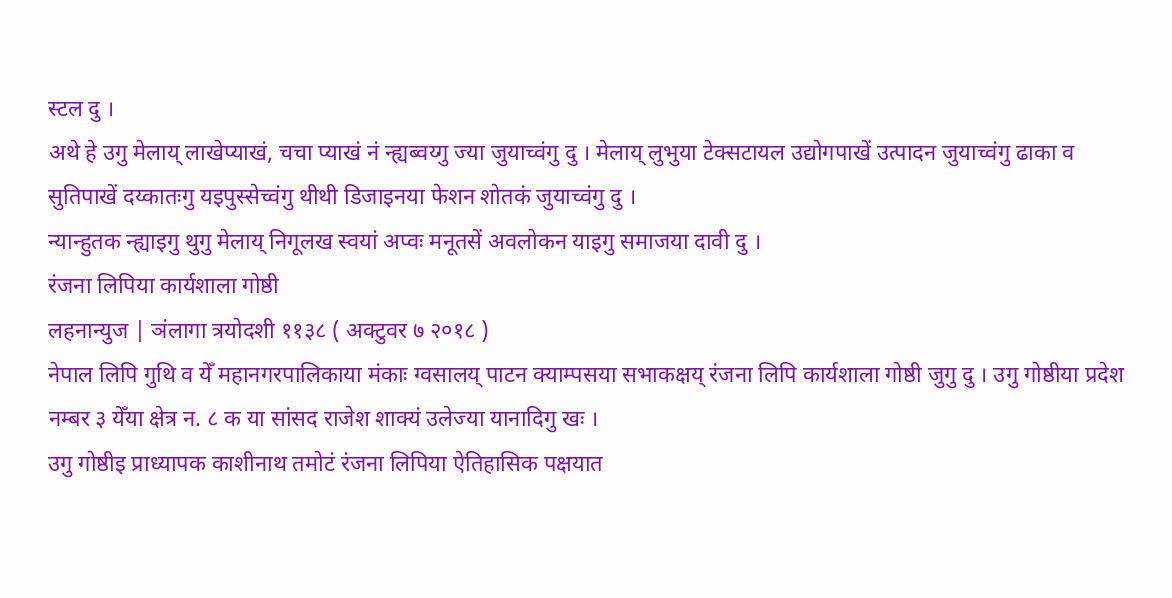स्टल दु ।
अथे हे उगु मेलाय् लाखेप्याखं, चचा प्याखं नं न्ह्यब्वय्गु ज्या जुयाच्वंगु दु । मेलाय् लुभुया टेक्सटायल उद्योगपाखें उत्पादन जुयाच्वंगु ढाका व सुतिपाखें दय्कातःगु यइपुस्सेच्वंगु थीथी डिजाइनया फेशन शोतकं जुयाच्वंगु दु ।
न्यान्हुतक न्ह्याइगु थुगु मेलाय् निगूलख स्वयां अप्वः मनूतसें अवलोकन याइगु समाजया दावी दु ।
रंजना लिपिया कार्यशाला गोष्ठी
लहनान्युज | ञंलागा त्रयोदशी ११३८ ( अक्टुवर ७ २०१८ )
नेपाल लिपि गुथि व येँ महानगरपालिकाया मंकाः ग्वसालय् पाटन क्याम्पसया सभाकक्षय् रंजना लिपि कार्यशाला गोष्ठी जुगु दु । उगु गोष्ठीया प्रदेश नम्बर ३ येँया क्षेत्र न. ८ क या सांसद राजेश शाक्यं उलेज्या यानादिगु खः ।
उगु गोष्ठीइ प्राध्यापक काशीनाथ तमोटं रंजना लिपिया ऐतिहासिक पक्षयात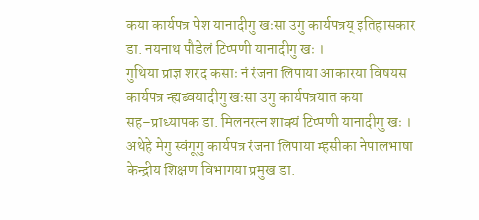कया कार्यपत्र पेश यानादीगु खःसा उगु कार्यपत्रय् इतिहासकार डा. नयनाथ पौडेलं टिप्पणी यानादीगु खः ।
गुथिया प्राज्ञ शरद कसाः नं रंजना लिपाया आकारया विषयस कार्यपत्र न्ह्यब्वयादीगु खःसा उगु कार्यपत्रयात कया सह–प्राध्यापक डा. मिलनरत्न शाक्यं टिप्पणी यानादीगु खः ।
अथेहे मेगु स्वंगूगु कार्यपत्र रंजना लिपाया म्हसीका नेपालभाषा केन्द्रीय शिक्षण विभागया प्रमुख डा.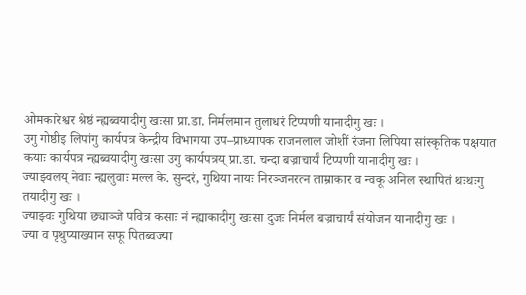ओमकारेश्वर श्रेष्ठं न्ह्यब्वयादीगु खःसा प्रा.डा. निर्मलमान तुलाधरं टिप्पणी यानादीगु खः ।
उगु गोष्ठीइ लिपांगु कार्यपत्र केन्द्रीय विभागया उप–प्राध्यापक राजनलाल जोशीं रंजना लिपिया सांस्कृतिक पक्षयात कयाः कार्यपत्र न्ह्यब्वयादीगु खःसा उगु कार्यपत्रय् प्रा.डा. चन्दा बज्राचार्यं टिप्पणी यानादीगु खः ।
ज्याझ्वलय् नेवाः न्ह्यलुवाः मल्ल के. सुन्दरं, गुथिया नायः निरञ्जनरत्न ताम्राकार व न्वकू अनिल स्थापितं थःथःगु तयादीगु खः ।
ज्याझ्वः गुथिया छ्याञ्जे पवित्र कसाः नं न्ह्याकादीगु खःसा दुजः निर्मल बज्राचार्यं संयोजन यानादीगु खः ।
ज्या व पृथुप्याख्यान सफू पितब्वज्या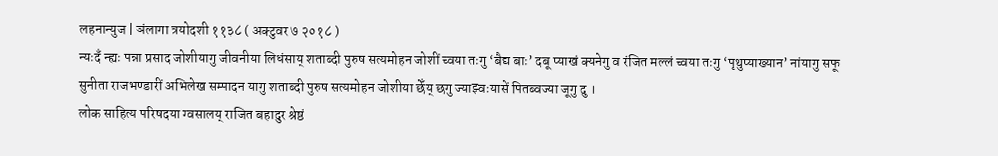लहनान्युज | ञंलागा त्रयोदशी ११३८ ( अक्टुवर ७ २०१८ )
न्यःदँ न्ह्यः पन्ना प्रसाद जोशीयागु जीवनीया लिधंसाय् शताब्दी पुरुष सत्यमोहन जोशीं च्वया तःगु ‘बैद्य बाः’ दबू प्याखं क्यनेगु व रंजित मल्लं च्वया तःगु ‘पृथुप्याख्यान’ नांयागु सफू सुनीता राजभण्डारीं अभिलेख सम्पादन यागु शताब्दी पुरुष सत्यमोहन जोशीया छेँय् छगु ज्याझ्वःयासें पितब्वज्या जूगु दु ।
लोक साहित्य परिषदया ग्वसालय् राजित बहादुर श्रेष्ठं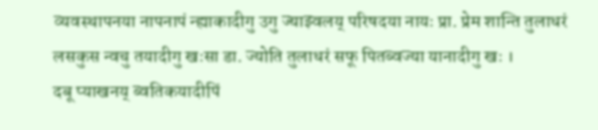व्यवस्थापनया नापनापं न्ह्याकादीगु उगु ज्याझ्वलय् परिषदया नायः प्रा. प्रेम शान्ति तुलाधरं लसकुस न्वचु तयादीगु खःसा डा. ज्योति तुलाधरं सफू पितब्वज्या यानादीगु खः ।
दबू प्याखनय् ब्वतिकयादीपिं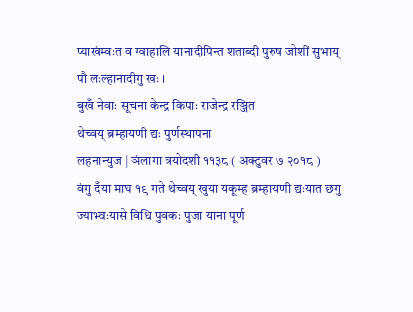प्याखंम्वःत व ग्वाहालि यानादीपिन्त शताब्दी पुरुष जोशीं सुभाय् पौ लःल्हानादीगु खः ।
बुखँ नेवाः सूचना केन्द्र किपाः राजेन्द्र रञ्जित
थेच्वय् ब्रम्हायणी द्यः पुर्णस्थापना
लहनान्युज | ञंलागा त्रयोदशी ११३८ ( अक्टुवर ७ २०१८ )
वंगु दँया माघ १९ गते थेच्वय् खुया यकूम्ह ब्रम्हायणी द्यःयात छगु ज्याभ्वःयासे विधि पुवकः पुजा याना पूर्ण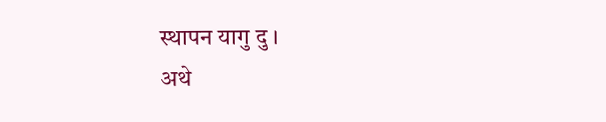स्थापन यागु दु ।
अथे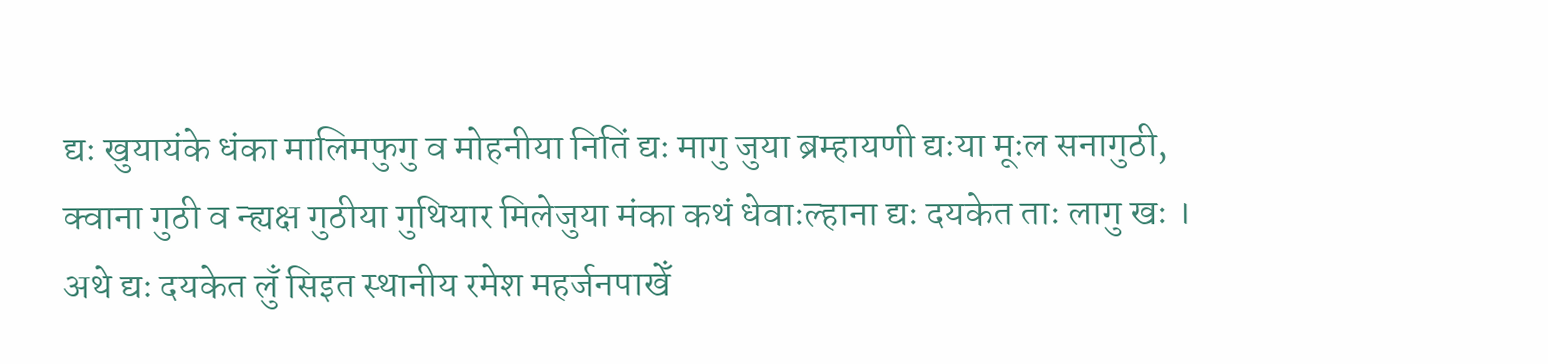द्यः खुयायंके धंका मालिमफुगु व मोहनीया नितिं द्यः मागु जुया ब्रम्हायणी द्यःया मूःल सनागुठी, क्वाना गुठी व न्ह्यक्ष गुठीया गुथियार मिलेजुया मंका कथं धेवाःल्हाना द्यः दयकेत ताः लागु खः ।
अथे द्यः दयकेत लुँ सिइत स्थानीय रमेश महर्जनपाखेँ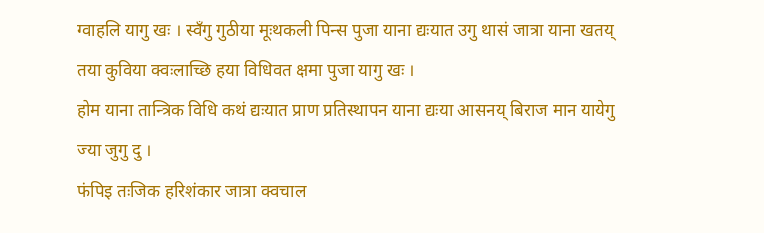ग्वाहलि यागु खः । स्वँगु गुठीया मूःथकली पिन्स पुजा याना द्यःयात उगु थासं जात्रा याना खतय् तया कुविया क्वःलाच्छि हया विधिवत क्षमा पुजा यागु खः ।
होम याना तान्त्रिक विधि कथं द्यःयात प्राण प्रतिस्थापन याना द्यःया आसनय् बिराज मान यायेगु ज्या जुगु दु ।
फंपिइ तःजिक हरिशंकार जात्रा क्वचाल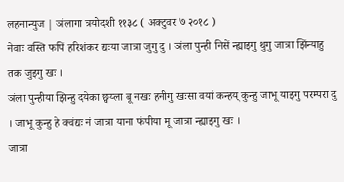लहनान्युज | ञंलागा त्रयोदशी ११३८ ( अक्टुवर ७ २०१८ )
नेवाः वस्ति फपिं हरिशंकर द्यःया जात्रा जुगु दु । ञंला पुन्ही निसें न्ह्याइगु थुगु जात्रा झिंन्याहु तक जुइगु खः ।
ञंला पुन्हीया झिन्हु दयेका छ्वय्ला बू नखः हनीगु खःसा वयां कन्हय् कुन्हु जाभू याइगु परम्परा दु । जाभू कुन्हु हे क्वंद्यः नं जात्रा याना फंपीया मू जात्रा न्ह्याइगु खः ।
जात्रा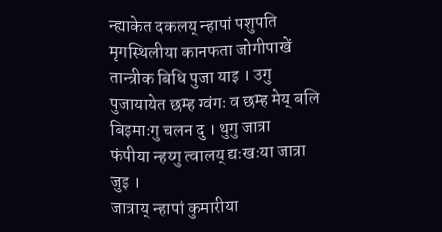न्ह्याकेत दकलय् न्हापां पशुपति मृगस्थिलीया कानफता जोगीपाखें तान्त्रीक बिधि पुजा याइ । उगु पुजायायेत छम्ह ग्वंगः व छम्ह मेय् बलि बिइमाःगु चलन दु । थुगु जात्रा
फंपीया न्हय्गु त्वालय् द्यःखःया जात्रा जुइ ।
जात्राय् न्हापां कुमारीया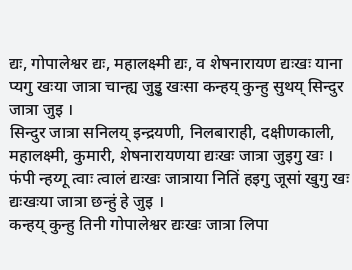द्यः, गोपालेश्वर द्यः, महालक्ष्मी द्यः, व शेषनारायण द्यःखः याना प्यगु खःया जात्रा चान्ह्य जुइु खःसा कन्हय् कुन्हु सुथय् सिन्दुर जात्रा जुइ ।
सिन्दुर जात्रा सनिलय् इन्द्रयणी, निलबाराही, दक्षीणकाली, महालक्ष्मी, कुमारी, शेषनारायणया द्यःखः जात्रा जुइगु खः । फंपी न्हय्गू त्वाः त्वालं द्यःखः जात्राया नितिं हइगु जूसां खुगु खः द्यःखःया जात्रा छन्हुं हे जुइ ।
कन्हय् कुन्हु तिनी गोपालेश्वर द्यःखः जात्रा लिपा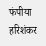फंपीया हरिशंकर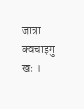जात्रा क्वचाइगु खः ।